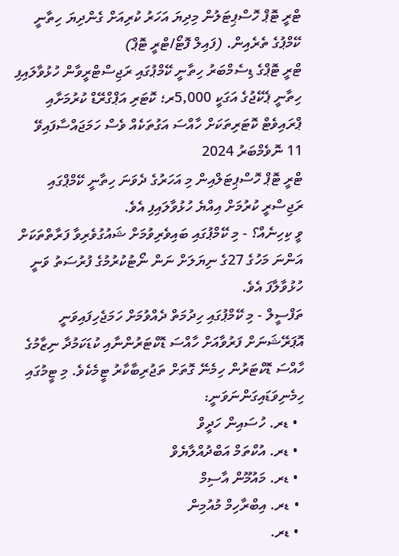ޓްރީ ޓޮޕް ހޮސްޕިޓަލުން މިދިޔަ އަހަރު ކުރިއަށް ގެންދިޔަ ހިތާނީ ކޭމްޕުގެ ތެރެއިން. (ފައިލް ފޮޓޯ/ޓްރީ ޓޮޕް)
ޓްރީ ޓޮޕްގެ ޑިސެމްބަރު ހިތާނީ ކޭމްޕުގައި ރަޖިސްޓްރީވާން ހުޅުވާލައިފި
ހިތާނީ ޕެކޭޖުގެ އަގަކީ 5,000ރ؛ ކޮޓަރި އަޕްގްރޭޑް ކުރުމަށާއި ޕްރައިވެޓް ކޮޓަރިތަކަށް ހާއްސަ އަގުތަކެއް ވެސް ހަމަޖައްސާފައިވޭ
11 ނޮވެމްބަރު 2024
ޓްރީ ޓޮޕް ހޮސްޕިޓަލްއިން މި އަހަރުގެ ދެވަނަ ހިތާނީ ކޭމްޕްގައި ރަޖިސްރީ ކުރުމަށް އިއްޔެ ހުޅުވާލައިފި އެވެ.
ވީ ކިހިނެއް؟ - މި ކޭމްޕުގައި ބައިވެރިވުމަށް ޝައުގުވެރިވާ ފަރާތްތަކަށް އަންނަ މަހުގެ 27ގެ ނިޔަލަށް ނަން ނޯޓުކުރުމުގެ ފުރުސަތު ވަނީ ހުޅުވާލާފަ އެވެ.
ތަފްސީލް - މި ކޭމްޕުގައި ހިދުމަތް ދެއްވުމަށް ހަމަޖެހިފައިވަނީ އޮޕަރޭޝަނަށް ފަރުވާއަށް ހާއްސަ ޑޮކްޓަރުންނާއި ކުޑަކަމުދާ ނިޒާމުގެ ހާއްސަ ޑޮކްޓަރުން ހިމެނޭ ގޮތަށް ތަޖުރިބާކާރު ޓީމެކެވެ. މި ޓީމުގައި ހިމެނިވަޑައިގަންނަވަނީ:
  • ޑރ. ހުސައިން ހަދީވް
  • ޑރ. އުކްތަމް އަބްދުއްލާޔެވް
  • ޑރ. މައުމޫން އާސިމް
  • ޑރ. އިބްރާހިމް މުއުމިން
  • ޑރ.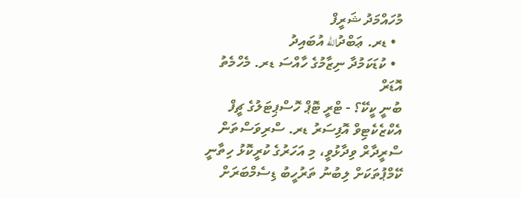މުހައްމަދު ޝަރީފް
  • ޑރ. ޢަބްދުالله އުބައިދު
  • ކުޑަކަމުދާ ނިޒާމުގެ ހާއްސަ ޑރ. މެހްމެތު އޮޑަރް
ބުނީ ކީކޭ؟ - ޓްރީ ޓޮޕް ހޮސްޕިޓަލުގެ ޗީފް އެކްޒެކެޓިވް އޮފިސަރު ޑރ. ސްރިވަސްތަން ސްރީދާރް ވިދާޅުވީ، މި އަހަރުގެ ކުރީކޮޅު ހިތާނީ ކޭމްޕުތަކަށް ލިބުނު ތަރުހީބު ޑިސެމްބަރަށް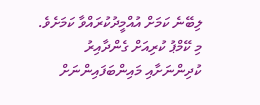ލިބޭނެ ކަމަށް އުއްމީދުކުރައްވާ ކަމަށެވެ.
މި ކޭމްޕު ކުރިއަށް ގެންދާއިރު ކުދިންނަށާއި މައިންބަފައިންނަށް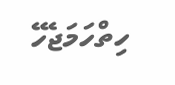ހިތްހަމަޖެހޭ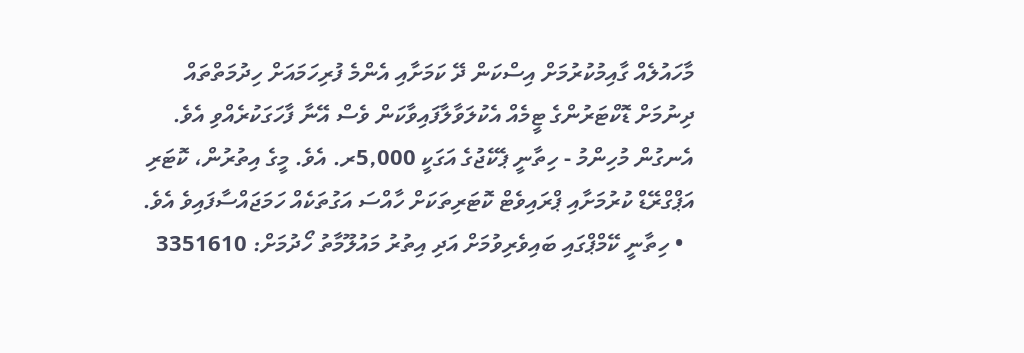މާހައުލެއް ގާއިމުކުރުމަށް އިސްކަން ދޭ ކަމަށާއި އެންމެ ފުރިހަމައަށް ހިދުމަތްތައް ދިނުމަށް ޑޮކްޓަރުންގެ ޓީމެއް އެކުލަވާލާފައިވާކަން ވެސް އޭނާ ފާހަގަކުރެއްވި އެވެ.
އެނގުން މުހިންމު - ހިތާނީ ޕެކޭޖުގެ އަގަކީ 5,000ރ. އެވެ. މީގެ އިތުރުން، ކޮޓަރި އަޕްގްރޭޑް ކުރުމަށާއި ޕްރައިވެޓް ކޮޓަރިތަކަށް ހާއްސަ އަގުތަކެއް ހަމަޖައްސާފައިވެ އެވެ.
  • ހިތާނީ ކޭމްޕްގައި ބައިވެރިވުމަށް އަދި އިތުރު މައުލޫމާތު ހޯދުމަށް: 3351610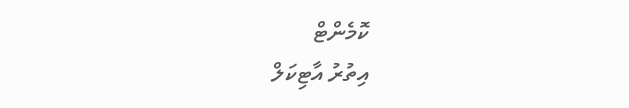ކޮމެންޓް
އިތުރު އާޓިކަލް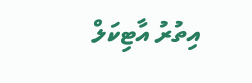އިތުރު އާޓިކަލް